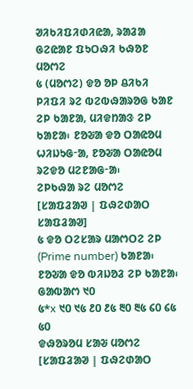ᱣᱤᱠᱤᱯᱤᱰᱤᱭᱟ, ᱨᱟᱲᱟ ᱜᱮᱭᱟᱱ ᱯᱩᱛᱷᱤ ᱠᱷᱚᱱ
ᱢᱚᱬᱮ
᱕ (ᱢᱚᱬᱮ) ᱫᱚ ᱚᱞ ᱪᱤᱠᱤ ᱞᱤᱯᱤ ᱨᱮ ᱵᱮᱵᱷᱟᱨᱚᱜ ᱠᱟᱱ ᱮᱞ ᱠᱟᱱᱟ, ᱢᱤᱫᱴᱟᱝ ᱮᱞ ᱠᱟᱱᱟ᱾ ᱱᱚᱶᱟ ᱫᱚ ᱛᱟᱭᱚᱢ ᱦᱤᱡᱩᱜᱼᱟ, ᱱᱚᱶᱟ ᱛᱟᱭᱚᱢ ᱨᱮᱫᱚ ᱢᱮᱱᱟᱜᱼᱟ᱾
ᱮᱞᱠᱷᱟ ᱨᱮ ᱢᱚᱬᱮ
[ᱥᱟᱯᱲᱟᱣ | ᱯᱷᱮᱰᱟᱛ ᱥᱟᱯᱲᱟᱣ]
᱕ ᱫᱚ ᱛᱮᱥᱟᱨ ᱢᱟᱬᱛᱮ ᱮᱞ (Prime number) ᱠᱟᱱᱟ᱾ ᱱᱚᱶᱟ ᱫᱚ ᱵᱤᱡᱚᱲ ᱮᱞ ᱠᱟᱱᱟ᱾
ᱜᱟᱵᱟᱬ ᱑᱐
᱕*x ᱑᱐ ᱑᱕ ᱒᱐ ᱒᱕ ᱓᱐ ᱓᱕ ᱔᱐ ᱔᱕ ᱕᱐
ᱫᱷᱚᱨᱚᱢ ᱥᱟᱶ ᱢᱚᱬᱮ
[ᱥᱟᱯᱲᱟᱣ | ᱯᱷᱮᱰᱟᱛ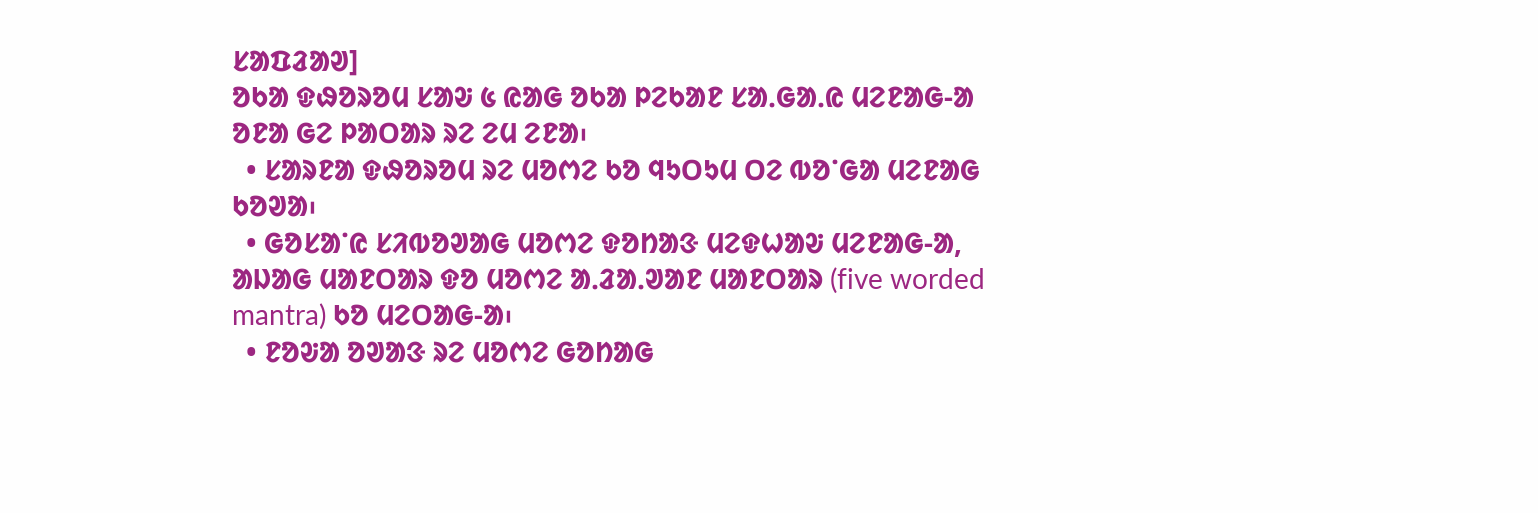ᱥᱟᱯᱲᱟᱣ]
ᱚᱠᱟ ᱫᱷᱚᱨᱚᱢ ᱥᱟᱶ ᱕ ᱭᱟᱜ ᱚᱠᱟ ᱞᱮᱠᱟᱱ ᱥᱟᱹᱜᱟᱹᱭ ᱢᱮᱱᱟᱜ-ᱟ ᱚᱱᱟ ᱜᱮ ᱞᱟᱛᱟᱨ ᱨᱮ ᱮᱢ ᱮᱱᱟ᱾
  • ᱥᱟᱨᱱᱟ ᱫᱷᱚᱨᱚᱢ ᱨᱮ ᱢᱚᱬᱮ ᱠᱚ ᱧᱩᱛᱩᱢ ᱛᱮ ᱵᱚᱸᱜᱟ ᱢᱮᱱᱟᱜ ᱠᱚᱣᱟ᱾
  • ᱜᱚᱥᱟᱸᱭ ᱥᱤᱵᱚᱣᱟᱜ ᱢᱚᱬᱮ ᱫᱚᱴᱟᱝ ᱢᱮᱫᱦᱟᱶ ᱢᱮᱱᱟᱜ-ᱟ, ᱟᱡᱟᱜ ᱢᱟᱱᱛᱟᱨ ᱫᱚ ᱢᱚᱬᱮ ᱟᱹᱲᱟᱹᱣᱟᱱ ᱢᱟᱱᱛᱟᱨ (five worded mantra) ᱠᱚ ᱢᱮᱛᱟᱜ-ᱟ᱾
  • ᱱᱚᱶᱟ ᱚᱣᱟᱝ ᱨᱮ ᱢᱚᱬᱮ ᱜᱚᱴᱟᱜ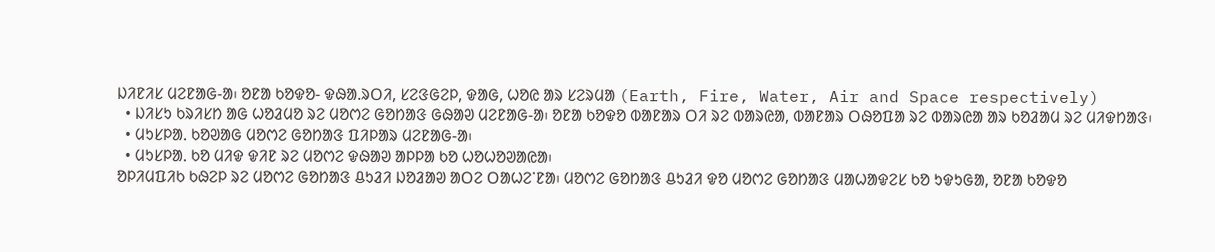ᱡᱤᱱᱤᱥ ᱢᱮᱱᱟᱜ-ᱟ᱾ ᱚᱱᱟ ᱠᱚᱫᱚ- ᱫᱷᱟ.ᱨᱛᱤ, ᱥᱮᱝᱜᱮᱞ, ᱫᱟᱜ, ᱦᱚᱭ ᱟᱨ ᱥᱮᱨᱢᱟ (Earth, Fire, Water, Air and Space respectively)
  • ᱡᱤᱥᱩ ᱠᱨᱤᱥᱴ ᱟᱜ ᱦᱚᱲᱢᱚ ᱨᱮ ᱢᱚᱬᱮ ᱜᱚᱴᱟᱝ ᱜᱷᱟᱣ ᱢᱮᱱᱟᱜ-ᱟ᱾ ᱚᱱᱟ ᱠᱚᱫᱚ ᱵᱟᱱᱟᱨ ᱛᱤ ᱨᱮ ᱵᱟᱨᱭᱟ, ᱵᱟᱱᱟᱨ ᱛᱷᱚᱯᱟ ᱨᱮ ᱵᱟᱨᱭᱟ ᱟᱨ ᱠᱚᱲᱟᱢ ᱨᱮ ᱢᱤᱫᱴᱟᱝ᱾
  • ᱢᱩᱥᱞᱟᱹ ᱠᱚᱣᱟᱜ ᱢᱚᱬᱮ ᱜᱚᱴᱟᱝ ᱯᱤᱞᱟᱨ ᱢᱮᱱᱟᱜ-ᱟ᱾
  • ᱢᱩᱥᱞᱟᱹ ᱠᱚ ᱢᱤᱫ ᱫᱤᱱ ᱨᱮ ᱢᱚᱬᱮ ᱫᱷᱟᱣ ᱟᱞᱞᱟ ᱠᱚ ᱦᱚᱦᱚᱣᱟᱭᱟ᱾
ᱚᱞᱤᱢᱯᱤᱠ ᱠᱷᱮᱞ ᱨᱮ ᱢᱚᱬᱮ ᱜᱚᱴᱟᱝ ᱪᱩᱲᱤ ᱡᱚᱲᱟᱣ ᱟᱛᱮ ᱛᱟᱦᱮᱸᱱᱟ᱾ ᱢᱚᱬᱮ ᱜᱚᱴᱟᱝ ᱪᱩᱲᱤ ᱫᱚ ᱢᱚᱬᱮ ᱜᱚᱴᱟᱝ ᱢᱟᱦᱟᱫᱮᱥ ᱠᱚ ᱩᱫᱩᱜᱟ, ᱚᱱᱟ ᱠᱚᱫᱚ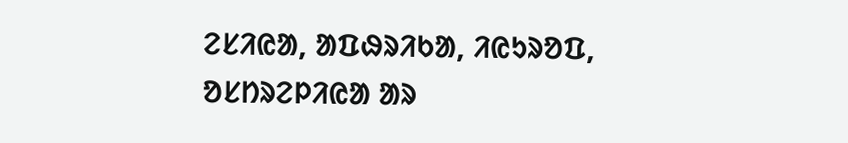ᱮᱥᱤᱭᱟ, ᱟᱯᱷᱨᱤᱠᱟ, ᱤᱭᱩᱨᱚᱯ, ᱚᱥᱴᱨᱮᱞᱤᱭᱟ ᱟᱨ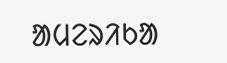ᱟᱢᱮᱨᱤᱠᱟ